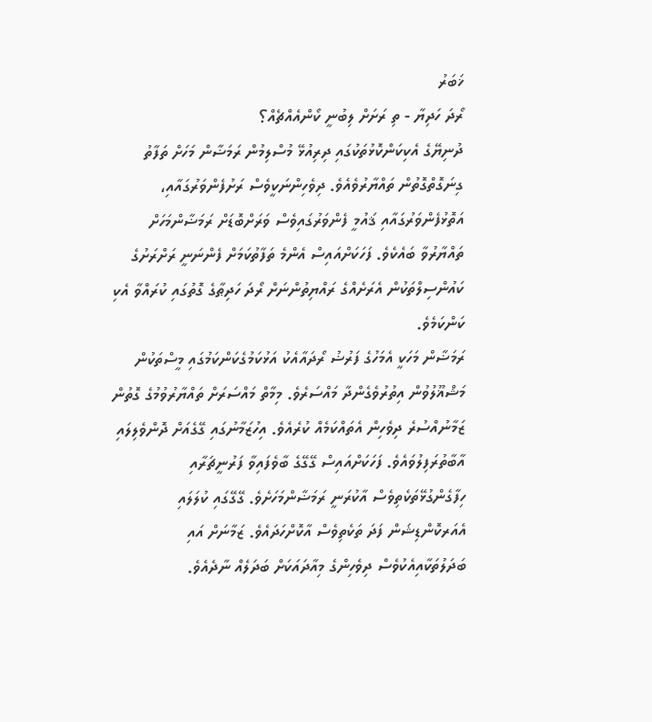ޚަބަރު
ރޯދަ ހަދިޔާ - ތި ރަށަށް ލިބުނީ ކޯންއެއްޗެއް؟
ދުނިޔޭގެ އެކިކަންކޮޅުތަކުގައި ދިރިއުޅޭ މުސްލިމުން ރަމަޟާން މަހަށް ތަފާތު ގިނަގޮތްގޮތުން ތައްޔާރުވެއެވެ. ދިވެހިންނަކީވެސް ރަށުފެންވަރުގައާއި، އަތޮޅުފެންވަރުގައާއި ޤައުމީ ފެންވަރުގައިވެސް ވަރަށްބޮޑަށް ރަމަޟާންމަހަށް ތައްޔާރުވާ ބައެކެވެ. ފަހަކަށްއައިސް އެންމެ ތަފާތުކަމަށް ފެންނަނީ ރަށްރަށުގެ ކައުންސިލްތަކުން އެރަށެއްގެ ރައްޔިތުންނަށް ރޯދަ ހަދިޠާގެ ގޮތުގައި ކުރައްވާ އެކި ކަންކަމެވެ.
ރަމަޟާން މަހަކީ އެމަހުގެ ފަރުޟު ރޯދައާއެކު އަޅުކަމުގެކަންކަމުގައި މީސްތަކުން މަޝްޣޫލުވުން އިތުރުވެގެންދާ މައްސަރެވެ. މިމާތް މައްސަރަށް ތައްޔާރުވުމުގެ ގޮތުން ޒަމާނުއްސުރެ ދިވެހިން އެތައްކަމެއް ކުރެއެވެ. އިހުޒަމާނުގައި ގޭގެއަށް ދޮންވެލިލައި އާބާތުރަފިލުވައެވެ. ފަހަކަށްއައިސް ގޭގޭގެ ބާވެފައިވާ ފަރުނީޗަރާއި ހިފާގެންގުޅޭތަކެތިވެސް އާކުރަނީ ރަމަޟާންމަހަށެވެ. ގޭގޭގައި ކުލަލައި އެއަރކޮންޑިޝަން ފަދަ ތަކެތިވެސް އާކޮށްހަދައެވެ. ޒަމާނަށް އައި ބަދަލުތަކާއިއެކުވެސް ދިވެހިންގެ މިއާދައަކަށް ބަދަލެއް ނާދެއެވެ.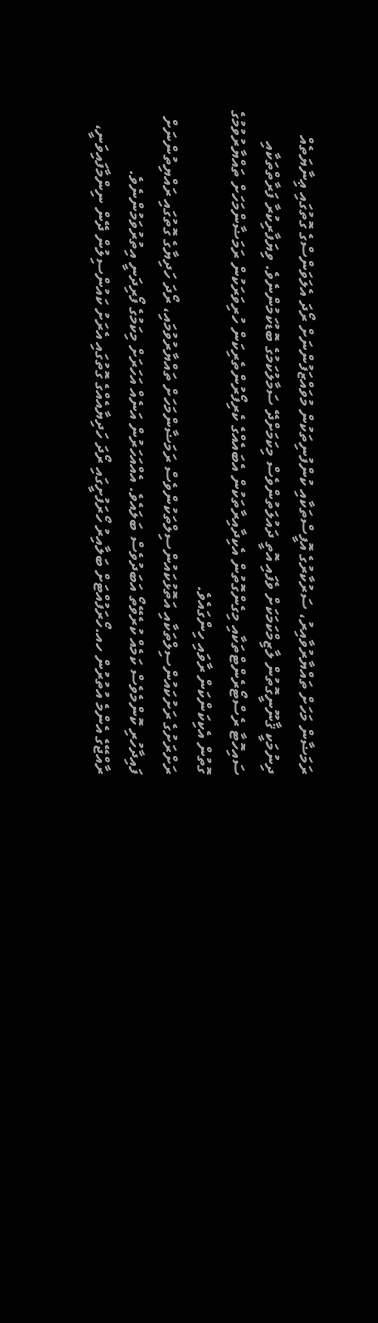ރަމަޟާން މަހަށް ތައްޔާރުވާއިރު، ސަރުކާރުގެ އޮފީސްތަކާއި ކުންފުނިތަކުން މުވައްޒަފުންނަށް ރޯދަ އެލަވަންސްގެ ގޮތުގައި ޢިނާޔަތެއް ދިނުމަކީ ޤާނޫނީގޮތުން ލާޒިމްކަމަކަށް ވެފައި އޮތީ ދައުލަތުންވެސް މިކަމަށްދޭ ސަމާލުކަމުގެ ބޮޑުކަމުންނެވެ. ވިޔަފާރިކުރާ ފަރާތްތަކާއި ސައިހޮޓާ ރެސްޓޯރެންޓްތަކާއި މިގެންގޮތުން އެކިދާއިރާތަކުން އެބައެއްގެ ކެރިފޯރުންތެރިކަން ހުރިވަރަކުން ރަމަޟާންމަހަށް ތައްޔާރުވުމުގެ ގޮތުން އެކިކަންކަން ރާވައި ހިންގައެވެ.
ރަށްރަށުގެ ރަށުކައުންސިލްތަކާއި އަތޮޅުކައުންސިލްތަކުންވެސް ރަމަޟާންމަހަށް ތައްޔާރުވުމައި، ރޯދަ ހަދިޔާގެ ގޮތުގައި ރައްޔިތުންނަށް ފައިދާހުރި ކޮންމެވެސް ކަމެއް ކުރެވޭތޯ އަބަދުވެސް ބަލައެވެ. އެއްއަހަރުން އަނެއް އަހަރަށް މިކަމުގެ ފޯރިދަނީ އިތުރުވަމުންނެވެ.
ރާއްޖޭގެ އެންމެ އުތުރުން ހއ.ހޯރަފުއްޓަށް ބަލާއިރު ހޯރަފުށީގައި ރޯދަ ހަދިޔާއެއްގެ ގޮތުގައި އެރަށު ކައުންސިލުން ދޭން ނިންމާފައިވަނީ،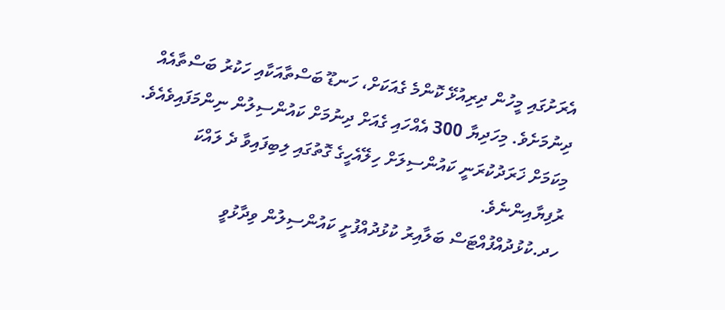އެރަށުގައި މީހުން ދިރިއުޅޭ ކޮންމެ ގެއަކަށް، ހަނޑޫ ބަސްތާއަކާއި ހަކުރު ބަސްތާއެއް ދިނުމަށެވެ. މިހަދިޔާ 300 އެއްހައި ގެއަށް ދިނުމަށް ކައުންސިލުން ނިންމަފައިވެއެވެ. މިކަމަށް ޚަރަދުކުރަނީ ކައުންސިލަށް ހިލޭއެހީގެ ގޮތުގައި ލިބިފައިވާ ދެ ލައްކަ ރުފިޔާއިންނެވެ.
ހދ.ކުޅުދުއްފުއްޓަސް ބަލާއިރު ކުޅުދުއްފުށީ ކައުންސިލުން ވިދާޅުވީ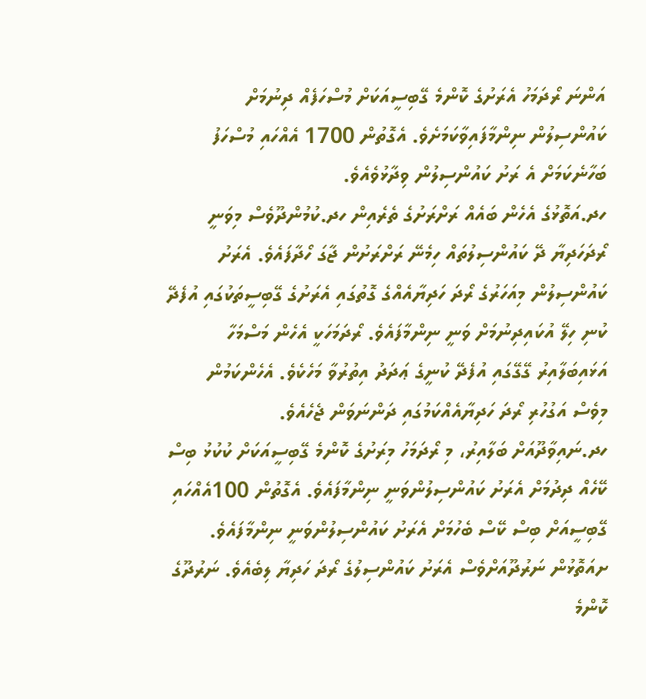އަންނަ ރޯދަމަހު އެރަށުގެ ކޮންމެ ގޭބިސީއަކަށް މުސްހަފެއް ދިނުމަށް ކައުންސިލުން ނިންމާފައިވާކަމަށެވެ. އެގޮތުން 1700 އެއްހައި މުސްހަފު ބަހާނެކަމަށް އެ ރަށު ކައުންސިލުން ވިދާޅުވެއެވެ.
ހދ.އަތޮޅުގެ އެހެން ބައެއް ރަށްރަށުގެ ތެރެއިން ހދ.ކުމުންދޫވެސް މިވަނީ ރޯދަހަދިޔާ ދޭ ކައުންސިލުތައް ހިމެނޭ ރަށްރަށުން ޖާގަ ހޯދާފައެވެ. އެރަށު ކައުންސިލުން މިއަހަރުގެ ރޯދަ ހަދިޔާއެއްގެ ގޮތުގައި އެރަށުގެ ގޭބިސީތަކުގައި އުފެދޭ ކުނި ހިލޭ އުކައިދިނުމަށް ވަނީ ނިންމާފައެވެ. ރޯދަމަހަކީ އެހެން މަސްމަހާ އަޅައިބަލާއިރު ގޭގޭގައި އުފެދޭ ކުނީގެ ޢަދަދު އިތުރުވާ މަހެކެވެ. އެހެންކަމުން މިވެސް އަގުހުރި ރޯދަ ހަދިޔާއެއްކަމުގައި ދަންނަވަން ޖެހެއެވެ.
ހދ.ނައިވާދޫއަށް ބަލާއިރު، މި ރޯދަމަހު މިރަށުގެ ކޮންމެ ގޭބިސީއަކަށް ކުކުޅު ބިސް ކޭހެއް ދިދުމަށް އެރަށު ކައުންސިލުންވަނީ ނިންމާފައެވެ. އެގޮތުން 100އެއްހައި ގޭބިސީއަށް ބިސް ކޭސް ބެހުމަށް އެރަށު ކައުންސިލުންވަނީ ނިންމާފައެވެ.
ށއަތޮޅުން ނަރުދޫއަށްވެސް އެރަށު ކައުންސިލުގެ ރޯދަ ހަދިޔާ ލިބެއެވެ. ނަރުދޫގެ ކޮންމެ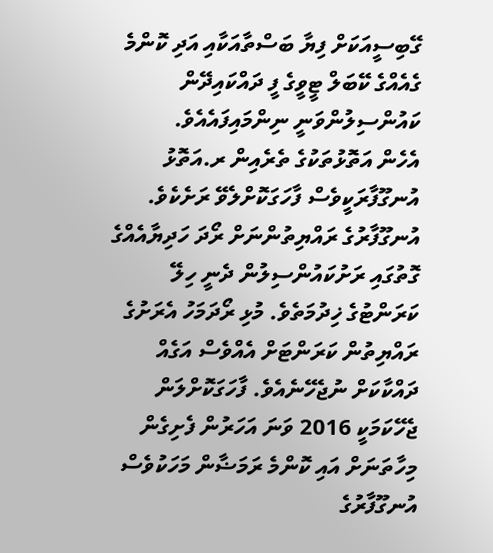ގޭބިސީއަކަށް ފިޔާ ބަސްތާއަކާއި އަދި ކޮންމެ ގެއެއްގެ ކޭބަލް ޓީވީގެ ފީ ދައްކައިދޭން ކައުންސިލުންވަނީ ނިންމައިފައެއެވެ.
އެހެން އަތޮޅުތަކުގެ ތެރެއިން ރ.އަތޮޅު އުނގޫފާރަކީވެސް ފާހަގަކޮށްލެވޭ ރަށެކެވެ. އުނގޫފާރުގެ ރައްޔިތުންނަށް ރޯދަ ހަދިޔާއެއްގެ ގޮތުގައި ރަށުކައުންސިލުން ދެނީ ހިލޭ ކަރަންޓުގެ ޚިދުމަތެވެ. މުޅި ރޯދަމަހު އެރަށުގެ ރައްޔިތުން ކަރަންޓަށް އެއްވެސް އަގެއް ދައްކާކަށް ނުޖެހޭނެއެވެ. ފާހަގަކޮށްލަން ޖެހޭކަމަކީ 2016 ވަނަ އަހަރުން ފެށިގެން މިހާތަނަށް އައި ކޮންމެ ރަމަޟާން މަހަކުވެސް އުނގޫފާރުގެ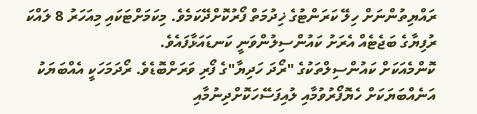ރައްޔިތުންނަށް ހިލޭ ކަރަންޓުގެ ޚިދުމަތް ފޯރުކޮށްދޭކަމެވެ. މިކަމަށްޓަކައި މިއަހަރު 8 ލައްކަ ރުފިޔާގެ ބަޖެޓެއް އެރަށު ކައުންސިލުންވަނީ ކަނޑައަޅާފައެވެ.
ކޮންމެއަކަށް ކައުންސިލްތަކުގެ "ރޯދަ ހަދިޔާ"ގެ ފޯރި ވަރަށްބޮޑެވެ. ރޯދަމަހަކީ އެއްބަޔަކު އަނެއްބަޔަކަށް ހެޔޮފޯރުވުމާއި ލުއިފަސޭހަކޮށްދިނުމާއި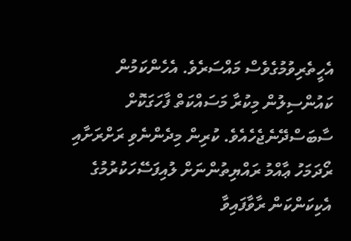އެހީތެރިވުމުގެވެސް މައްސަރެވެ. އެހެންކަމުން ކައުންސިލުން މިކުރާ މަސައްކަތް ފާހަގަކޮށް ސާބަސްދޭނެޖެހެއެވެ. ކުރިން މިދެންނެވި ރަށްރަށާއި ރޯދަމަހު ޢާއްމު ރައްޔިތުންނަށް ލުއިފަސޭހަކުރުމުގެ އެކިކަންކަން ރާވާފައިވާ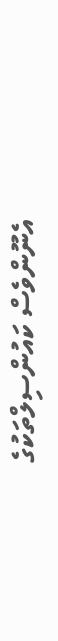އެނޫންވެސް ކައުންސިލްތަކުގެ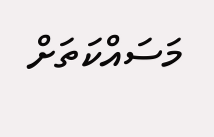މަސައްކަތަށް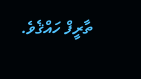ތާރީފް ހައްޤެވެ.